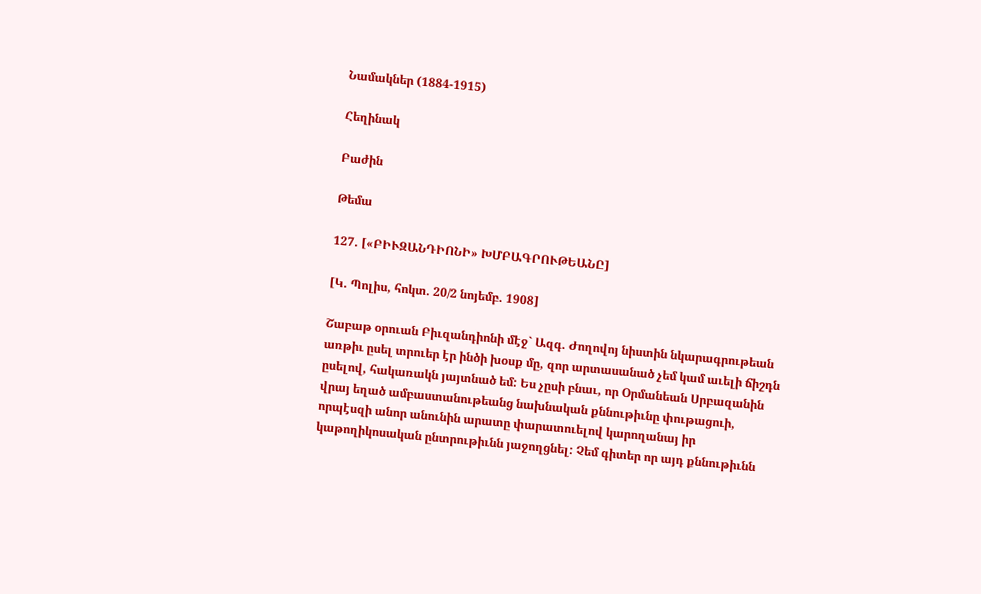Նամակներ (1884-1915)

Հեղինակ

Բաժին

Թեմա

127. [«ԲԻՒԶԱՆԴԻՈՆԻ» ԽՄԲԱԳՐՈՒԹԵԱՆԸ]

[Կ. Պոլիս, հոկտ. 20/2 նոյեմբ. 1908]

Շաբաթ օրուան Բիւզանդիոնի մէջ` Ազգ. Ժողովոյ նիստին նկարագրութեան առթիւ ըսել տրուեր էր ինծի խօսք մը, զոր արտասանած չեմ կամ աւելի ճիշդն ըսելով, հակառակն յայտնած եմ: Ես չըսի բնաւ, որ Օրմանեան Սրբազանին վրայ եղած ամբաստանութեանց նախնական քննութիւնը փութացուի, որպէսզի անոր անունին արատը փարատուելով կարողանայ իր կաթողիկոսական ընտրութիւնն յաջողցնել: Չեմ գիտեր որ այդ քննութիւնն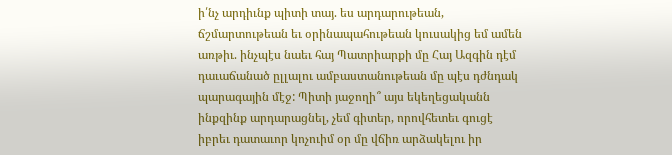ի՛նչ արդիւնք պիտի տայ. ես արդարութեան, ճշմարտութեան եւ օրինապահութեան կուսակից եմ ամեն առթիւ. ինչպէս նաեւ հայ Պատրիարքի մը Հայ Ազգին դէմ դաւաճանած ըլլալու ամբաստանութեան մը պէս դժնդակ պարագային մէջ: Պիտի յաջողի՞ այս եկեղեցականն ինքզինք արդարացնել, չեմ գիտեր, որովհետեւ գուցէ իբրեւ դատաւոր կոչուիմ օր մը վճիռ արձակելու իր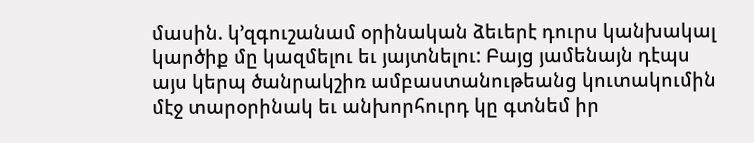մասին. կ՚զգուշանամ օրինական ձեւերէ դուրս կանխակալ կարծիք մը կազմելու եւ յայտնելու: Բայց յամենայն դէպս այս կերպ ծանրակշիռ ամբաստանութեանց կուտակումին մէջ տարօրինակ եւ անխորհուրդ կը գտնեմ իր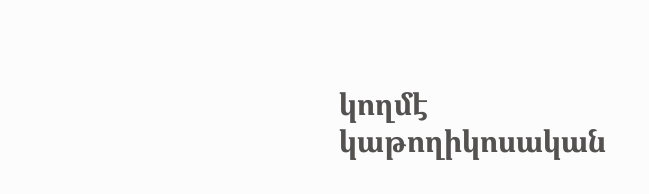կողմէ կաթողիկոսական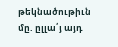թեկնածութիւն մը. ըլլա՛յ այդ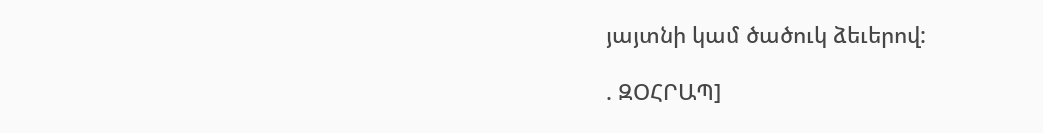յայտնի կամ ծածուկ ձեւերով:

. ԶՕՀՐԱՊ]